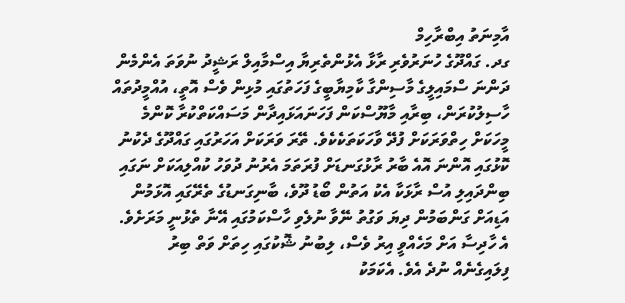އާމިނަތު އިބްރާހިމް
ގދ. ގައްދޫގެ ހުނަރުވެރި ރާޅާ އެޅުންތެރިޔާ އިސްމާއިލް ރަޝީދު ނުވަތަ އެންމެން ދަންނަ ސްމައިލީގެ މާސިންގާ ކާމިޔާބީގެ ފަހަތުގައި މުޅިން ވެސް އޮތީ، އުއްމީދުތައް ހާސިލުކުރަން، ބިރާއި މާޔޫސްކަން ފަހަނައަޅައިދާން މަސައްކަތްކުރާ ކޮންމެ މީހަކަށް ހިތްވަރަކަށް ފުދޭ ވާހަކަތަކެކެވެ. ތޭރަ ވަރަކަށް އަހަރުގައި ގައްދޫގެ ދެކުނު ކޮޅުގައި އޮންނަ އޮއެ ބާރު ރާޅުގަނޑަށް ފުރަތަމަ އެރުނު ދުވަހު ކުއްލިއަކަށް ނަގައި ބިންދައިލި އުސް ރާޅަކާ އެކު އަތުން ބޯޑު ދޫވެ، ބާނިގަނޑުގެ ތެރޭގައި އޮޅަމުން އަޑިއަށް ގަންބަމުން ދިޔަ ވަގުތު ނޭވާ ނުލެވި ހާސްކަމުގައި އޭނާ ތެޅުނީ މަރަށެވެ.
އެ ހާދިސާ އަށް މަހެއްވީ އިރު ވެސް، ލިބުނު ޝޮކުގައި ހިތަށް ވަތް ބިރު ފިލައިގެނެއް ނުދެ އެވެ. އެކަމަކު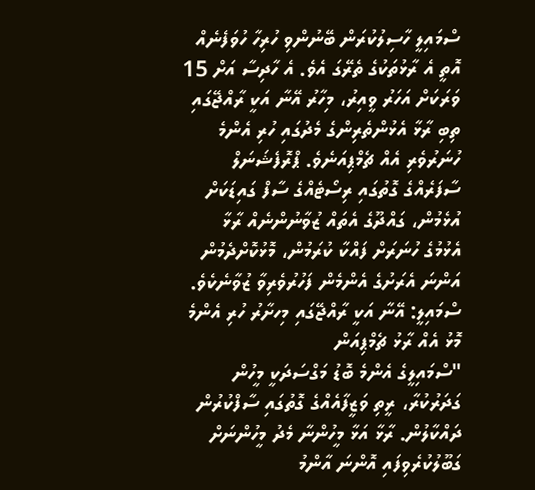ސްމައިލީ ހާސިލުކުރަން ބޭނުންވި ހުރިހާ ހުވަފެނެއް އޮތީ އެ ރާޅުތަކުގެ ތެރޭގަ އެވެ. އެ ހާދިސާ އަށް 15 ވަރަކަށް އަހަރު ވީއިރު، މިހާރު އޭނާ އަކީ ރާއްޖޭގައި ތިބި ރާޅާ އެޅުންތެރިންގެ މެދުގައި ހުރި އެންމެ ހުނަރުވެރި އެއް ޗެމްޕިއަނެވެ. ޕްރޮފެޝަނަލް ސާފަރެއްގެ ގޮތުގައި ރިސޯޓެއްގެ ސާފް ގައިޑަކަށް އުޅެމުން، ގައްދޫގެ އެތައް ޒުވާނުންނެއް ރާޅާ އެޅުމުގެ ހުނަރަށް ފައްކާ ކުރަމުން، މޮޅުކޮށްދެމުން އަންނަ އެރަށުގެ އެންމެން ފަހުރުވެރިވާ ޒުވާނެކެވެ.
ސްމައިލީ: އޭނާ އަކީ ރާއްޖޭގައި މިހށާރު ހުރި އެންމެ މޮޅު އެއް ރާޅު ޗެމްޕިއަން
"ސްމައިލީގެ އެންމެ ބޮޑު މަގްސަދަކީ މީހުން ގަދަރުކުރާ، ރީތި ވަޒީފާއެއްގެ ގޮތުގައި ސާފްކުރުން ދައްކާލުން. ރާޅާ އަޅާ މީހުންނާ މެދު މީހުންނަށް ގަބޫލުކުރެވިފައި އޮންނަ އާންމު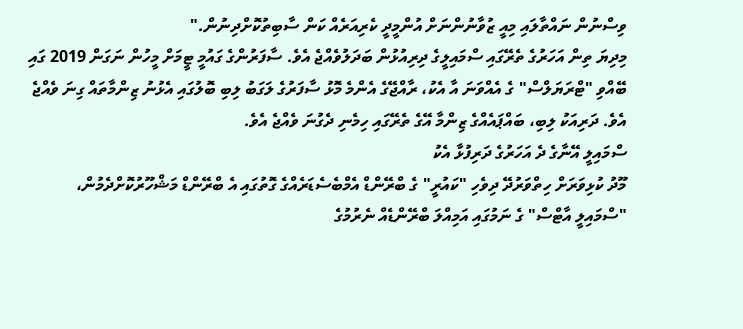ވިސްނުން ނައްތާލައި މިއީ ޒުވާނުންނަށް އުންމީދީ ކެރިއަރެއް ކަން ސާބިތުކޮށްދިނުން."
މިދިޔަ ތިން އަހަރުގެ ތެރޭގައި ސްމައިލީގެ ދިރިއުޅުން ބަދަލުވެއްޖެ އެވެ. ސާފަރުންގެ ގައުމީ ޓީމަށް މީހުން ނަގަން 2019 ގައި ބޭއްވި "ޓްރަޔަލްސް" ގެ އެއްވަނަ އާ އެކު، ރާއްޖޭގެ އެންމެ މޮޅު ސާފަރުގެ ލަގަބު ލިބި ބޮލުގައި އެޅުނު ޒިންމާތައް ގިނަ ވެއްޖެ އެވެ. ދަރިއަކު ލިބި، ބައްޕައެއްގެ ޒިންމާ އޭގެ ތެރޭގައި ހިމެނި ދެގުނަ ވެއްޖެ އެވެ.
ސްމައިލީ އޭނާގެ ދެ އަހަރުގެ ދަރިފުޅާ އެކު
މޫދު ކުޅިވަރަށް ހިތްވަރުދޭ ދިވެހި "ކައުރީ" ގެ ބްރޭންޑް އެމްބެސެޑަރެއްގެ ގޮތުގައި އެ ބްރޭންޑް މަޝްހޫރުކޮށްދެމުން، "ސްމައިލީ އާޓްސް" ގެ ނަމުގައި އަމިއްލަ ބްރޭންޑެއް ނެރުމުގެ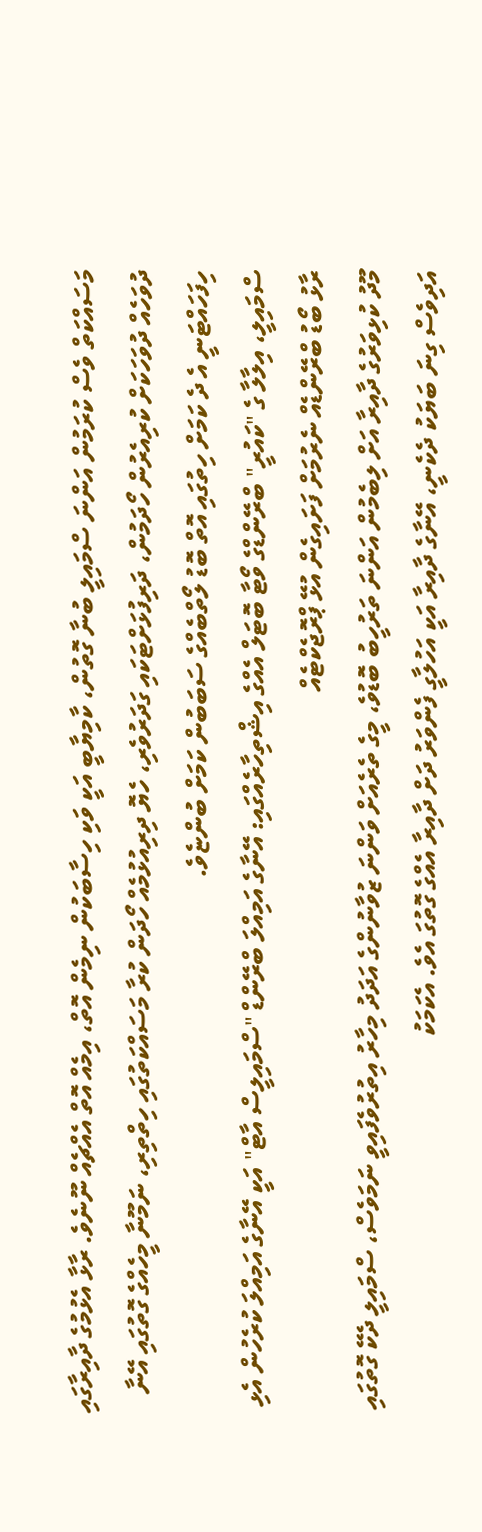މަސައްކަތް ވެސް ކުރަމުން އަންނަ ސްމައިލީ ބުނާ ގޮތުން، ކާމިޔާބީ އަކީ ވަކި ހިސާބަކުން ނިމެން އޮތް، އިމެއް އޮތް އެއްޗެއް ނޫނެވެ. ރާޅާ އެޅުމުގެ ދާއިރާގައި ދުވަހެއް ދުވަހަކަށް ކުރިއެރުން ހޯދަމުން، ދަރިފުޅަށްޓަކައި ގަދަރުވެރި، ހެޔޮ ދިރިއުޅުމެއް ހޯދަން ކުރާ މަސައްކަތުގައި ހިތްތިރި، ނަމޫނާ މީހެއްގެ ގޮތުގައި އޭނާ ހިފަހައްޓަނީ އެ ދެ ކަމަށް ހިތުގައި އޮތް ބޮޑު ލޯތްބެއްގެ ސަބަބުން ކަމަށް ބުންޏެވެ.
ސްމައިލީ، އިލާލާ ގެ "ކައުރީ" ބްރޭންޑްގެ ވޯޓާ ބޮޓަލް އެއްގެ އިޝްތިހާރެއްގައި: އޭނާގެ އަމިއްލަ ބްރޭންޑް "ސްމައިލީސް އާޓް" އަކީ އޭނާގެ އަމިއްލަ ކުރެހުން އެޅި ރާޅު ބޯޑު ބްރޭންޑެއް ނެރުމަށް ފަށައިގެން އުޅޭ ޕްރޮޖެކްޓެއް
މޫދު ކުޅިވަރުގެ ދާއިރާ އަށް ލިބެމުން އަންނަ ތަރުހީބު ބޮޑުވެ، މީގެ ތެރެއަށް ވަންނަ ޒުވާނުންގެ އަދަދު މިހާރު އިތުރުވެފައިވީ ނަމަވެސް، ސްމައިލީ ދެކޭ ގޮތުގައި އަދިވެސް ގިނަ ބަޔަކު ދެކެނީ، އޭނާގެ ދާއިރާ އަކީ އަހުލާގީ ފެންވަރު ދަށް ދާއިރާ އެއްގެ ގޮތުގަ އެވެ. އެކަމަކު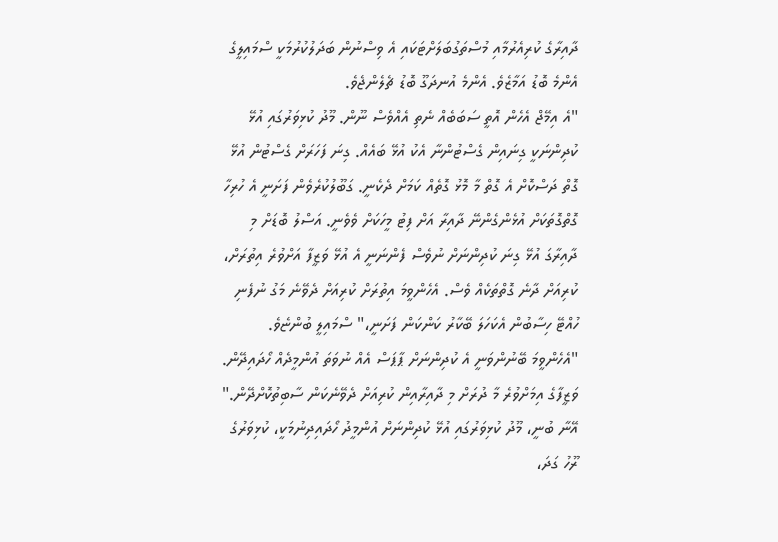ދާއިރާގެ ކުރިއެރުމާއި މުސްތަގުބަލަށްޓަކައި އެ ވިސްނުން ބަދަލުކުރުމަކީ ސްމައިލީގެ އެންމެ ބޮޑު އަމާޒެވެ. އެންމެ އުނދަގޫ ބޮޑު ޗެލެންޖެވެ.
"އެ އިމޭޖް އެހެން އޮތީ ސަބަބެއް ނެތި އެއްވެސް ނޫން. މޫދު ކުޅިވަރުގައި އުޅޭ ކުދިންނަކީ ގިނައިން ގެސްޓުންނާ އެކު އުޅޭ ބައެއް. ގިނަ ފަހަރަށް ގެސްޓުން އުޅޭ ގޮތް ދަސްކޮށް އެ ގޮތް މާ މޮޅު ގޮތެއް ކަމަށް ދެކެނީ. ގަބޫލުކުރެވެން ފަށަނީ އެ ހުރިހާ ގޮތްގޮތަކަށް އުޅެންގެންނޭ ދާއިރާ އަށް ފިޓު މީހަކަށް ވެވެނީ. އަސްލު ބޮޑަށް މި ދާއިރާގަ އުޅޭ ގިނަ ކުދިންނަށް ނުވެސް ފެންނަނީ އެ އުޅޭ ވަޒީފާ އަށްވުރެ އިތުރަށް، ކުރިއަށް ދާނެ ގޮތްތަކެއް ވެސް. އެހެންވީމަ އިތުރަށް ކުރިއަށް ދެވޭނެ މަގު ނުފެނި ހުއްޓޭ ހިސާބުން އެކަހަލަ ބޭކާރު ކަންކަން ފަށަނީ،" ސްމައިލީ ބުންޏެވެ.
"އެހެންވީމަ ބޭނުންވަނީ އެ ކުދިންނަށް ޕާޕަސް އެއް ނުވަތަ އުންމީދެއް ހޯދައިދޭން. ވަޒީފާގެ އިމަށްވުރެ މާ ދުރަށް މި ދާއިރާއިން ކުރިއަށް ދެވޭނެކަން ސާބިތުކޮށްދޭން."
އޭނާ ބުނީ، މޫދު ކުޅިވަރުގައި އުޅޭ ކުދިންނަށް އުންމީދު ހޯދައިދިނުމަކީ، ކުޅިވަރުގެ ރޫހު ގަދަ،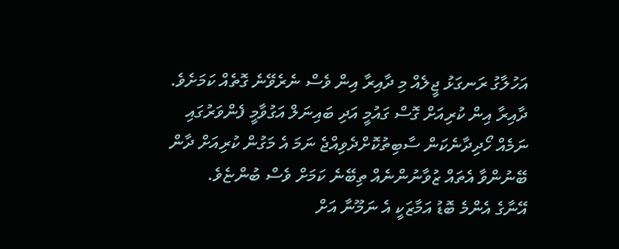އަހުލާގު ރަނގަޅު ޖީލެއް މި ދާއިރާ އިން ވެސް ނެރެވޭނެ ގޮތެއް ކަމަށެވެ. ދާއިރާ އިން ކުރިއަށް ގޮސް ގައުމީ އަދި ބައިނަލް އަގުވާމީ ފެންވަރުގައި ނަމެއް ހޯދިދާނެކަން ސާބިތުކޮށްދެވިއްޖެ ނަމަ އެ މަގުން ކުރިއަށް ދާން ބޭނުންވާ އެތައް ޒުވާނުންނެއް ތިބޭނެ ކަމަށް ވެސް ބުންޏެވެ.
އޭނާގެ އެންމެ ބޮޑު އަމާޒަކީ އެ ނަމޫނާ އަށް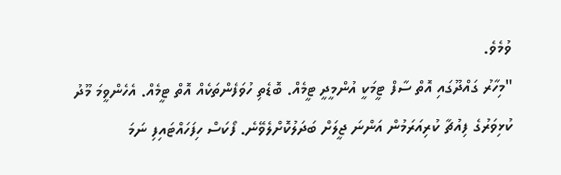ވުމެވެ.
"މިހާރު ގައްދޫގައި އޮތް ސާފް ޓީމަކީ އުންމީދީ ޓީމެއް. ބޮޑެތި ހުވަފެންތަކެއް އޮތް ޓީމެއް. އެހެންވީމަ މޫދު ކުޅިވަރުގެ ފިއުޗާ ކުރިއަރަމުން އަންނަ ޖީލަށް ބަދަލުކޮށްލެވޭނެ. ފޯކަސް ހިފަހައްޓައިފި ނަމަ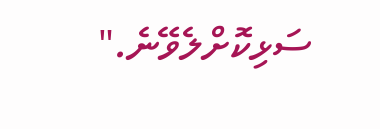ސަޅިކޮށްލެވޭނެ."